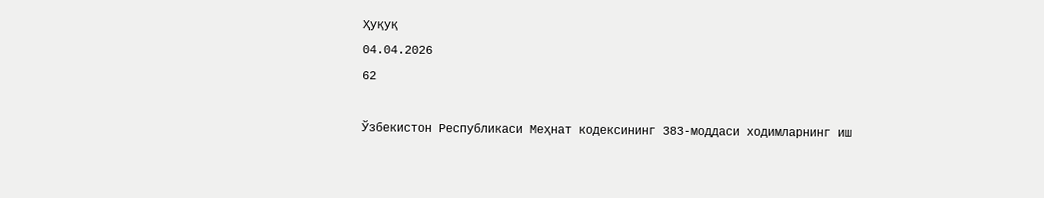Ҳуқуқ
04.04.2026
62

Ўзбекистон Республикаси Меҳнат кодексининг 383-моддаси ходимларнинг иш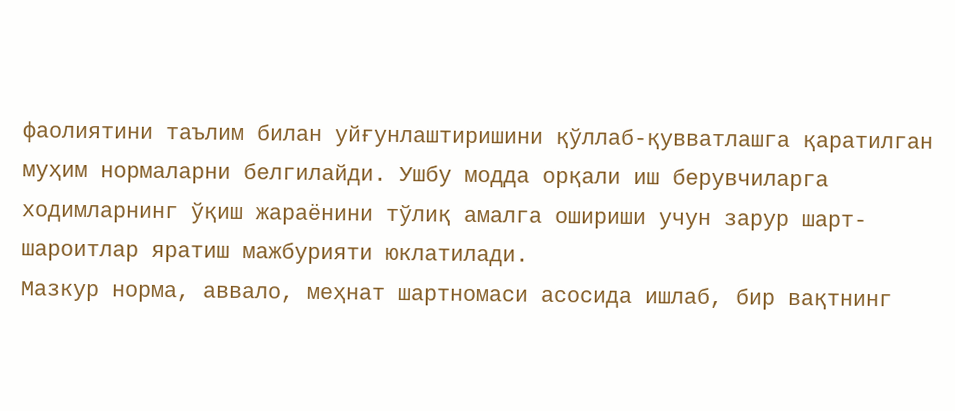фаолиятини таълим билан уйғунлаштиришини қўллаб-қувватлашга қаратилган муҳим нормаларни белгилайди. Ушбу модда орқали иш берувчиларга ходимларнинг ўқиш жараёнини тўлиқ амалга ошириши учун зарур шарт-шароитлар яратиш мажбурияти юклатилади.
Мазкур норма, аввало, меҳнат шартномаси асосида ишлаб, бир вақтнинг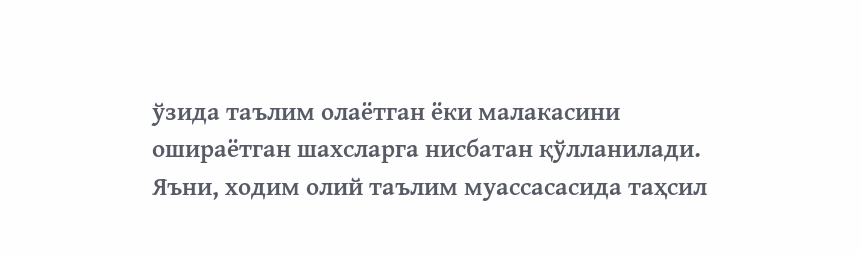ўзида таълим олаётган ёки малакасини ошираётган шахсларга нисбатан қўлланилади. Яъни, ходим олий таълим муассасасида таҳсил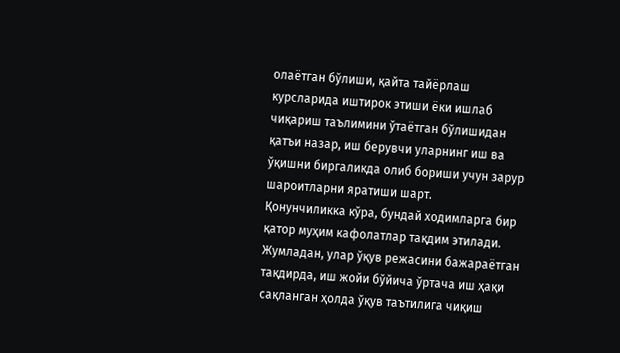олаётган бўлиши, қайта тайёрлаш курсларида иштирок этиши ёки ишлаб чиқариш таълимини ўтаётган бўлишидан қатъи назар, иш берувчи уларнинг иш ва ўқишни биргаликда олиб бориши учун зарур шароитларни яратиши шарт.
Қонунчиликка кўра, бундай ходимларга бир қатор муҳим кафолатлар тақдим этилади. Жумладан, улар ўқув режасини бажараётган тақдирда, иш жойи бўйича ўртача иш ҳақи сақланган ҳолда ўқув таътилига чиқиш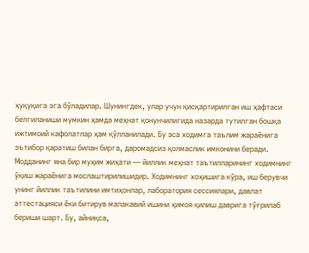ҳуқуқига эга бўладилар. Шунингдек, улар учун қисқартирилган иш ҳафтаси белгиланиши мумкин ҳамда меҳнат қонунчилигида назарда тутилган бошқа ижтимоий кафолатлар ҳам қўлланилади. Бу эса ходимга таълим жараёнига эътибор қаратиш билан бирга, даромадсиз қолмаслик имконини беради.
Модданинг яна бир муҳим жиҳати — йиллик меҳнат таътилларининг ходимнинг ўқиш жараёнига мослаштирилишидир. Ходимнинг хоҳишига кўра, иш берувчи унинг йиллик таътилини имтиҳонлар, лаборатория сессиялари, давлат аттестацияси ёки битирув малакавий ишини ҳимоя қилиш даврига тўғрилаб бериши шарт. Бу, айниқса,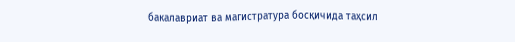бакалавриат ва магистратура босқичида таҳсил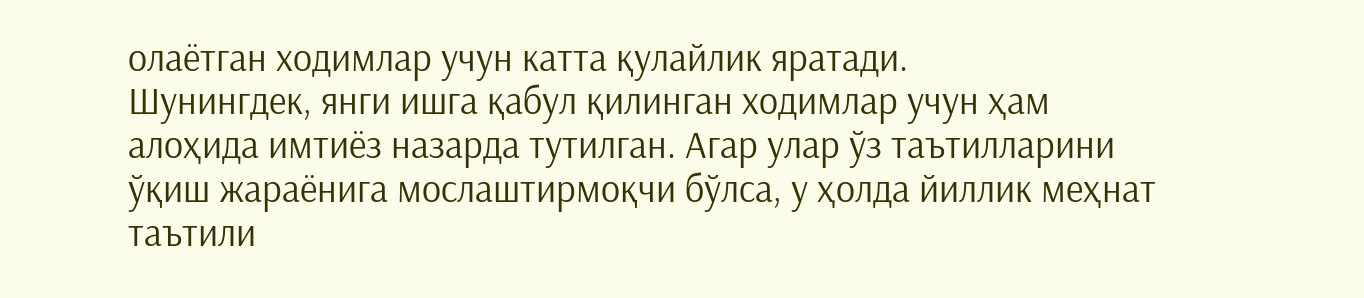олаётган ходимлар учун катта қулайлик яратади.
Шунингдек, янги ишга қабул қилинган ходимлар учун ҳам алоҳида имтиёз назарда тутилган. Агар улар ўз таътилларини ўқиш жараёнига мослаштирмоқчи бўлса, у ҳолда йиллик меҳнат таътили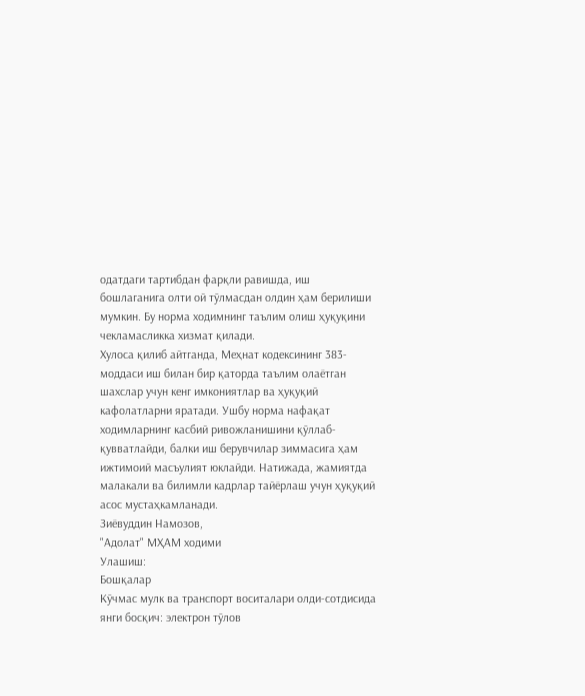одатдаги тартибдан фарқли равишда, иш бошлаганига олти ой тўлмасдан олдин ҳам берилиши мумкин. Бу норма ходимнинг таълим олиш ҳуқуқини чекламасликка хизмат қилади.
Хулоса қилиб айтганда, Меҳнат кодексининг 383-моддаси иш билан бир қаторда таълим олаётган шахслар учун кенг имкониятлар ва ҳуқуқий кафолатларни яратади. Ушбу норма нафақат ходимларнинг касбий ривожланишини қўллаб-қувватлайди, балки иш берувчилар зиммасига ҳам ижтимоий масъулият юклайди. Натижада, жамиятда малакали ва билимли кадрлар тайёрлаш учун ҳуқуқий асос мустаҳкамланади.
Зиёвуддин Намозов,
"Адолат" МҲАМ ходими
Улашиш:
Бошқалар
Кўчмас мулк ва транспорт воситалари олди-сотдисида янги босқич: электрон тўлов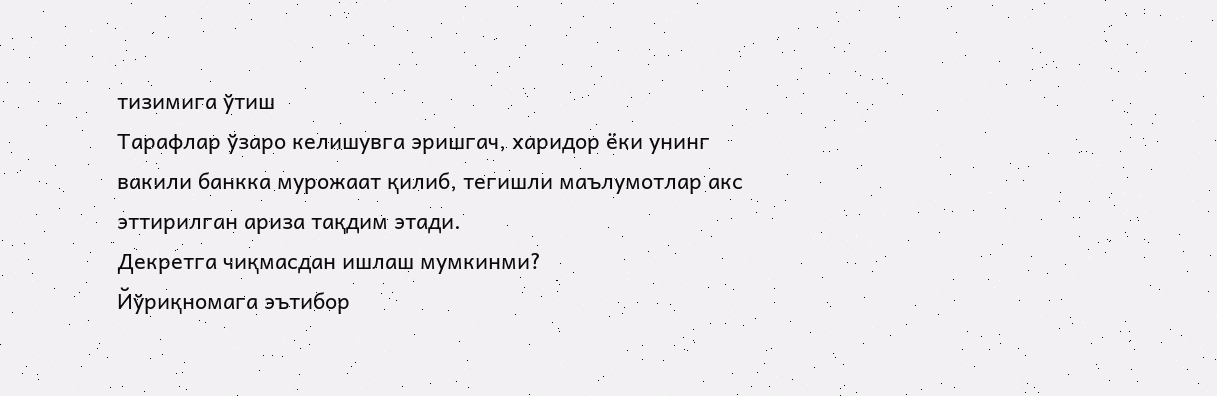тизимига ўтиш
Тарафлар ўзаро келишувга эришгач, харидор ёки унинг вакили банкка мурожаат қилиб, тегишли маълумотлар акс эттирилган ариза тақдим этади.
Декретга чиқмасдан ишлаш мумкинми?
Йўриқномага эътибор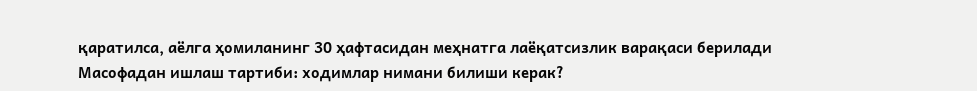қаратилса, аёлга ҳомиланинг 30 ҳафтасидан меҳнатга лаёқатсизлик варақаси берилади
Масофадан ишлаш тартиби: ходимлар нимани билиши керак?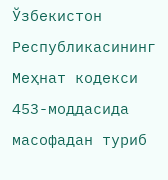Ўзбекистон Республикасининг Меҳнат кодекси 453-моддасида масофадан туриб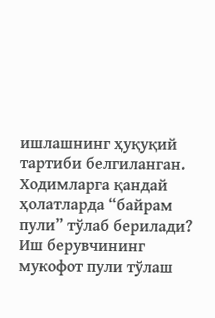ишлашнинг ҳуқуқий тартиби белгиланган.
Ходимларга қандай ҳолатларда “байрам пули” тўлаб берилади?
Иш берувчининг мукофот пули тўлаш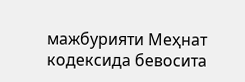мажбурияти Меҳнат кодексида бевосита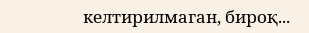келтирилмаган, бироқ...